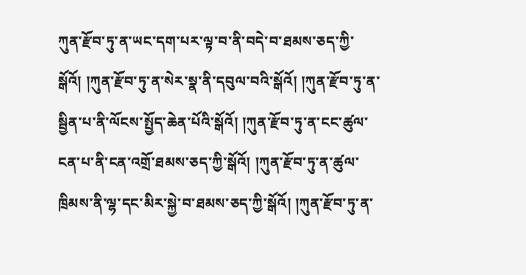ཀུན་རྫོབ་ཏུ་ན་ཡང་དག་པར་ལྟ་བ་ནི་བདེ་བ་ཐམས་ཅད་ཀྱི་སྒོའོ། །ཀུན་རྫོབ་ཏུ་ན་སེར་སྣ་ནི་དབུལ་བའི་སྒོའོ། །ཀུན་རྫོབ་ཏུ་ན་སྦྱིན་པ་ནི་ལོངས་སྤྱོད་ཆེན་པོའི་སྒོའོ། །ཀུན་རྫོབ་ཏུ་ན་ངང་ཚུལ་ངན་པ་ནི་ངན་འགྲོ་ཐམས་ཅད་ཀྱི་སྒོའོ། །ཀུན་རྫོབ་ཏུ་ན་ཚུལ་ཁྲིམས་ནི་ལྷ་དང་མིར་སྐྱེ་བ་ཐམས་ཅད་ཀྱི་སྒོའོ། །ཀུན་རྫོབ་ཏུ་ན་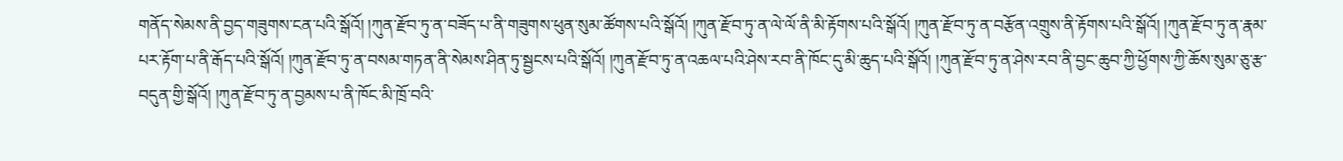གནོད་སེམས་ནི་བྱད་གཟུགས་ངན་པའི་སྒོའོ། །ཀུན་རྫོབ་ཏུ་ན་བཟོད་པ་ནི་གཟུགས་ཕུན་སུམ་ཚོགས་པའི་སྒོའོ། །ཀུན་རྫོབ་ཏུ་ན་ལེ་ལོ་ནི་མི་རྟོགས་པའི་སྒོའོ། །ཀུན་རྫོབ་ཏུ་ན་བརྩོན་འགྲུས་ནི་རྟོགས་པའི་སྒོའོ། །ཀུན་རྫོབ་ཏུ་ན་རྣམ་པར་རྟོག་པ་ནི་རྒོད་པའི་སྒོའོ། །ཀུན་རྫོབ་ཏུ་ན་བསམ་གཏན་ནི་སེམས་ཤིན་ཏུ་སྦྱངས་པའི་སྒོའོ། །ཀུན་རྫོབ་ཏུ་ན་འཆལ་པའི་ཤེས་རབ་ནི་ཁོང་དུ་མི་ཆུད་པའི་སྒོའོ། །ཀུན་རྫོབ་ཏུ་ན་ཤེས་རབ་ནི་བྱང་ཆུབ་ཀྱི་ཕྱོགས་ཀྱི་ཆོས་སུམ་ཅུ་རྩ་བདུན་གྱི་སྒོའོ། །ཀུན་རྫོབ་ཏུ་ན་བྱམས་པ་ནི་ཁོང་མི་ཁྲོ་བའི་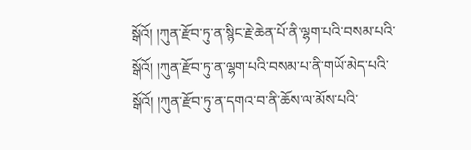སྒོའོ། །ཀུན་རྫོབ་ཏུ་ན་སྙིང་རྗེ་ཆེན་པོ་ནི་ལྷག་པའི་བསམ་པའི་སྒོའོ། །ཀུན་རྫོབ་ཏུ་ན་ལྷག་པའི་བསམ་པ་ནི་གཡོ་མེད་པའི་སྒོའོ། །ཀུན་རྫོབ་ཏུ་ན་དགའ་བ་ནི་ཆོས་ལ་མོས་པའི་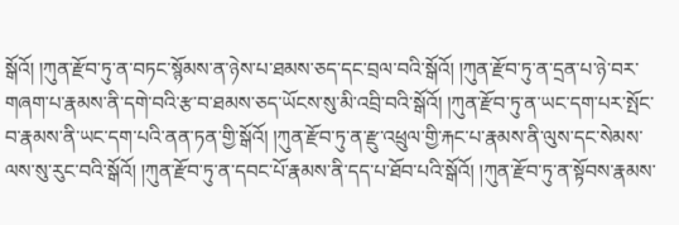སྒོའོ། །ཀུན་རྫོབ་ཏུ་ན་བཏང་སྙོམས་ན་ཉེས་པ་ཐམས་ཅད་དང་བྲལ་བའི་སྒོའོ། །ཀུན་རྫོབ་ཏུ་ན་དྲན་པ་ཉེ་བར་གཞག་པ་རྣམས་ནི་དགེ་བའི་རྩ་བ་ཐམས་ཅད་ཡོངས་སུ་མི་འབྲི་བའི་སྒོའོ། །ཀུན་རྫོབ་ཏུ་ན་ཡང་དག་པར་སྤོང་བ་རྣམས་ནི་ཡང་དག་པའི་ནན་ཏན་གྱི་སྒོའོ། །ཀུན་རྫོབ་ཏུ་ན་རྫུ་འཕྲུལ་གྱི་རྐང་པ་རྣམས་ནི་ལུས་དང་སེམས་ལས་སུ་རུང་བའི་སྒོའོ། །ཀུན་རྫོབ་ཏུ་ན་དབང་པོ་རྣམས་ནི་དད་པ་ཐོབ་པའི་སྒོའོ། །ཀུན་རྫོབ་ཏུ་ན་སྟོབས་རྣམས་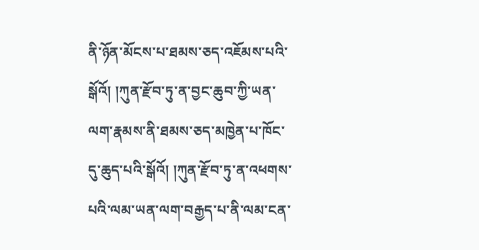ནི་ཉོན་མོངས་པ་ཐམས་ཅད་འཇོམས་པའི་སྒོའོ། །ཀུན་རྫོབ་ཏུ་ན་བྱང་ཆུབ་ཀྱི་ཡན་ལག་རྣམས་ནི་ཐམས་ཅད་མཁྱེན་པ་ཁོང་དུ་ཆུད་པའི་སྒོའོ། །ཀུན་རྫོབ་ཏུ་ན་འཕགས་པའི་ལམ་ཡན་ལག་བརྒྱད་པ་ནི་ལམ་ངན་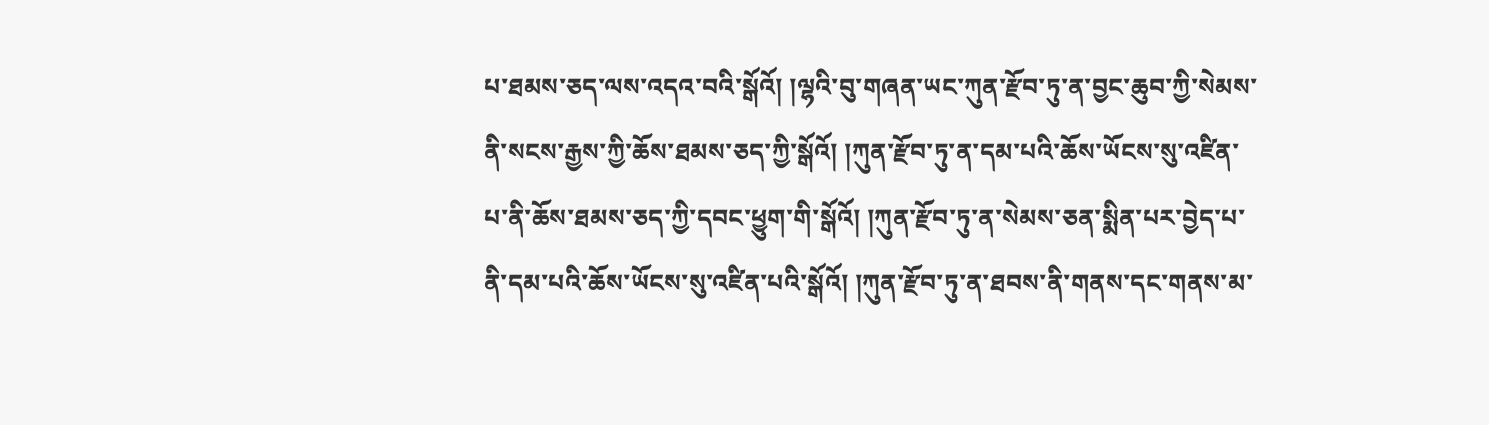པ་ཐམས་ཅད་ལས་འདའ་བའི་སྒོའོ། །ལྷའི་བུ་གཞན་ཡང་ཀུན་རྫོབ་ཏུ་ན་བྱང་ཆུབ་ཀྱི་སེམས་ནི་སངས་རྒྱས་ཀྱི་ཆོས་ཐམས་ཅད་ཀྱི་སྒོའོ། །ཀུན་རྫོབ་ཏུ་ན་དམ་པའི་ཆོས་ཡོངས་སུ་འཛིན་པ་ནི་ཆོས་ཐམས་ཅད་ཀྱི་དབང་ཕྱུག་གི་སྒོའོ། །ཀུན་རྫོབ་ཏུ་ན་སེམས་ཅན་སྨིན་པར་བྱེད་པ་ནི་དམ་པའི་ཆོས་ཡོངས་སུ་འཛིན་པའི་སྒོའོ། །ཀུན་རྫོབ་ཏུ་ན་ཐབས་ནི་གནས་དང་གནས་མ་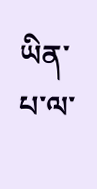ཡིན་པ་ལ་